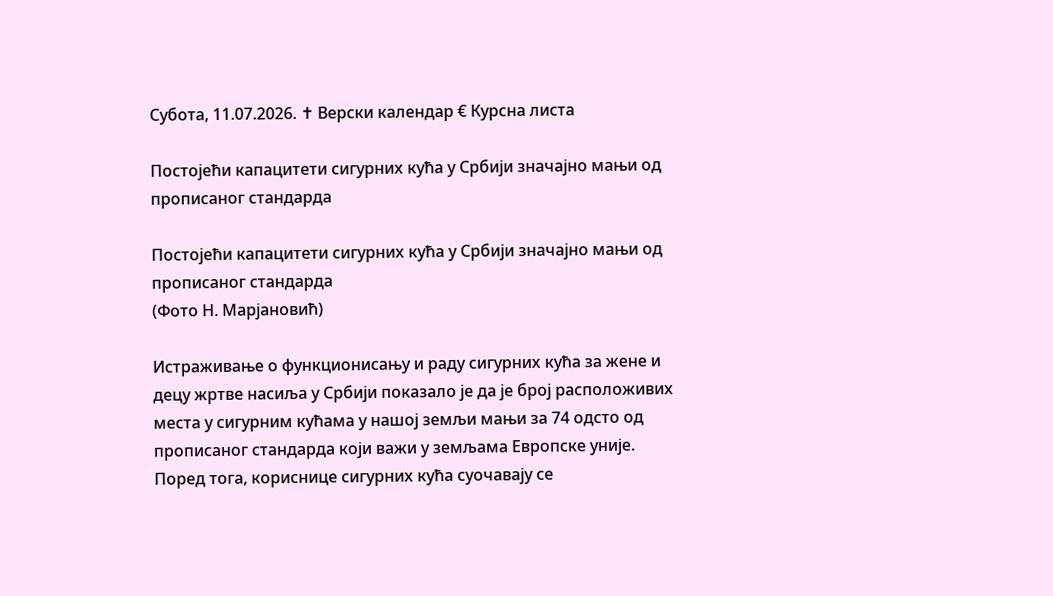Субота, 11.07.2026. ✝ Верски календар € Курсна листа

Постојећи капацитети сигурних кућа у Србији значајно мањи од прописаног стандарда

Постојећи капацитети сигурних кућа у Србији значајно мањи од прописаног стандарда
(Фото Н. Марјановић)

Истраживање о функционисању и раду сигурних кућа за жене и децу жртве насиља у Србији показало је да је број расположивих места у сигурним кућама у нашој земљи мањи за 74 одсто од прописаног стандарда који важи у земљама Европске уније. Поред тога, кориснице сигурних кућа суочавају се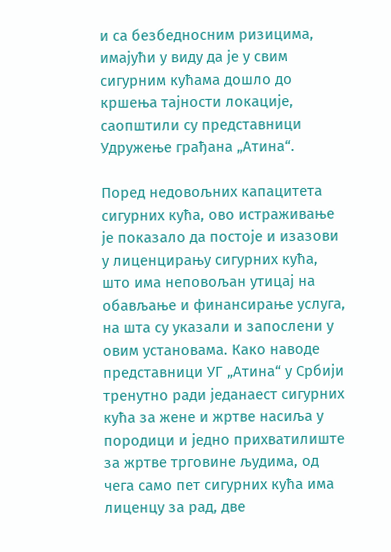и са безбедносним ризицима, имајући у виду да је у свим сигурним кућама дошло до кршења тајности локације, саопштили су представници Удружење грађана „Атина“.

Поред недовољних капацитета сигурних кућа, ово истраживање је показало да постоје и изазови у лиценцирању сигурних кућа, што има неповољан утицај на обављање и финансирање услуга, на шта су указали и запослени у овим установама. Како наводе представници УГ „Атина“ у Србији тренутно ради једанаест сигурних кућа за жене и жртве насиља у породици и једно прихватилиште за жртве трговине људима, од чега само пет сигурних кућа има лиценцу за рад, две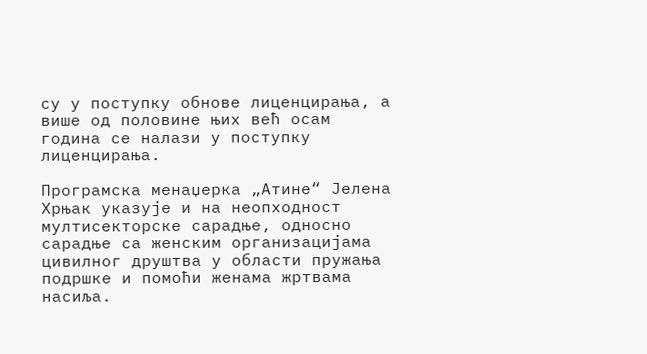су у поступку обнове лиценцирања, а више од половине њих већ осам година се налази у поступку лиценцирања.

Програмска менаџерка „Атине“ Јелена Хрњак указује и на неопходност мултисекторске сарадње, односно сарадње са женским организацијама цивилног друштва у области пружања подршке и помоћи женама жртвама насиља.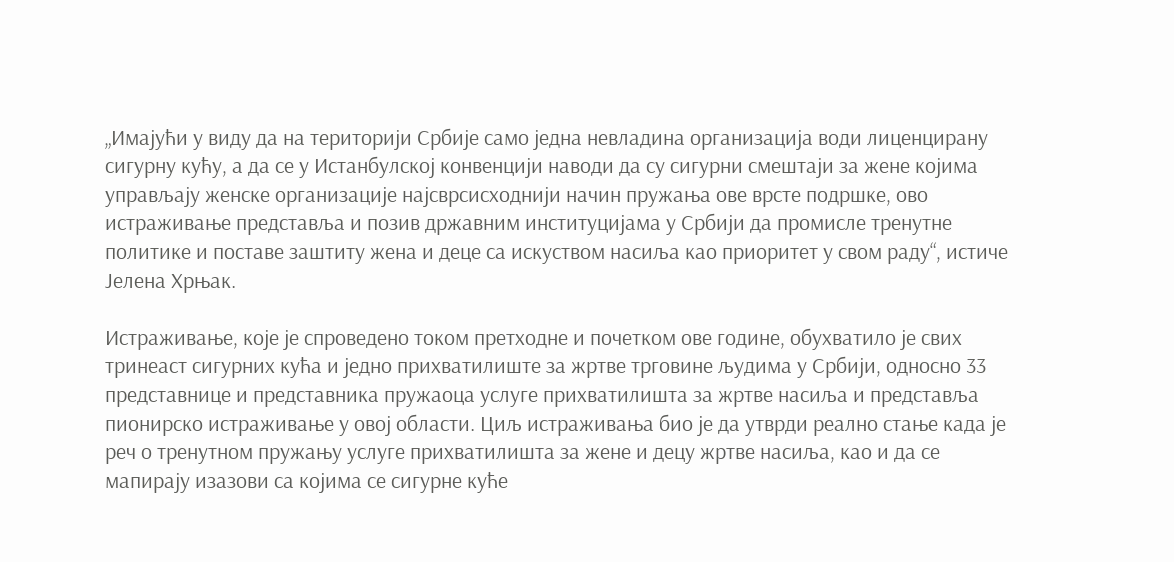„Имајући у виду да на територији Србије само једна невладина организација води лиценцирану сигурну кућу, а да се у Истанбулској конвенцији наводи да су сигурни смештаји за жене којима управљају женске организације најсврсисходнији начин пружања ове врсте подршке, ово истраживање представља и позив државним институцијама у Србији да промисле тренутне политике и поставе заштиту жена и деце са искуством насиља као приоритет у свом раду“, истиче Јелена Хрњак.

Истраживање, које је спроведено током претходне и почетком ове године, обухватило је свих тринеаст сигурних кућа и једно прихватилиште за жртве трговине људима у Србији, односно 33 представнице и представника пружаоца услуге прихватилишта за жртве насиља и представља пионирско истраживање у овој области. Циљ истраживања био је да утврди реално стање када је реч о тренутном пружању услуге прихватилишта за жене и децу жртве насиља, као и да се мапирају изазови са којима се сигурне куће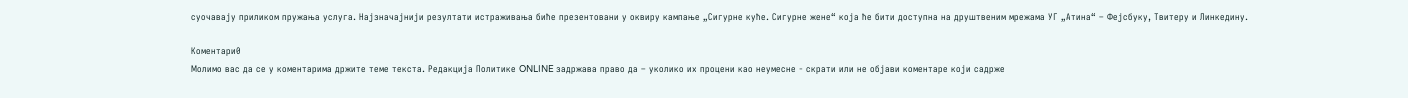суочавају приликом пружања услуга. Најзначајнији резултати истраживања биће презентовани у оквиру кампање „Сигурне куће. Сигурне жене“ која ће бити доступна на друштвеним мрежама УГ „Атина“ – Фејсбуку, Твитеру и Линкедину.

Коментари0
Молимо вас да се у коментарима држите теме текста. Редакција Политике ONLINE задржава право да – уколико их процени као неумесне - скрати или не објави коментаре који садрже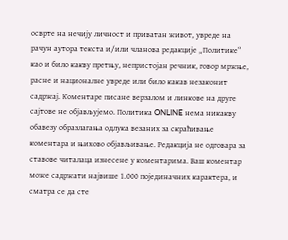осврте на нечију личност и приватан живот, увреде на рачун аутора текста и/или чланова редакције „Политике“ као и било какву претњу, непристојан речник, говор мржње, расне и националне увреде или било какав незаконит садржај. Коментаре писане верзалом и линкове на друге сајтове не објављујемо. Политика ONLINE нема никакву обавезу образлагања одлука везаних за скраћивање коментара и њихово објављивање. Редакција не одговара за ставове читалаца изнесене у коментарима. Ваш коментар може садржати највише 1.000 појединачних карактера, и сматра се да сте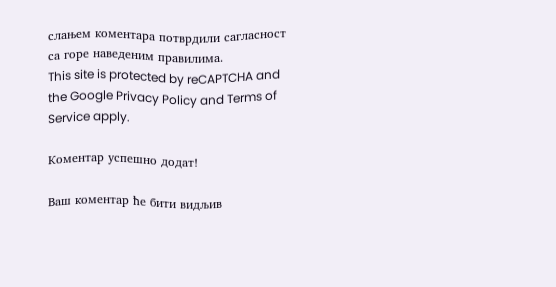слањем коментара потврдили сагласност са горе наведеним правилима.
This site is protected by reCAPTCHA and the Google Privacy Policy and Terms of Service apply.

Комeнтар успeшно додат!

Ваш комeнтар ћe бити видљив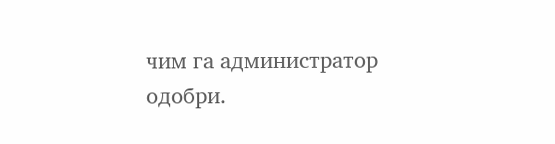чим га администратор одобри.